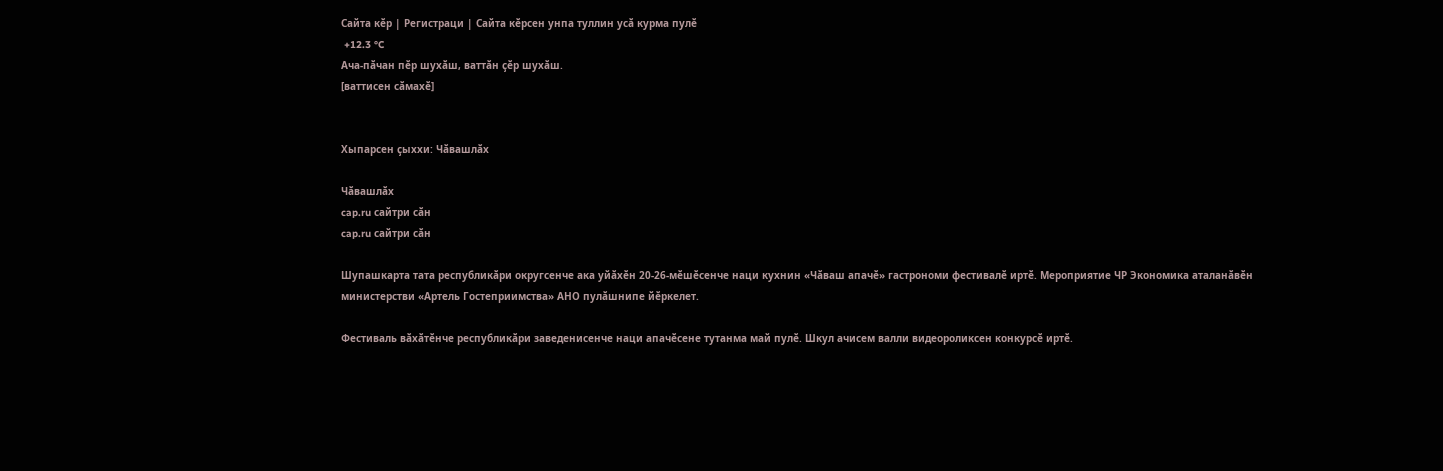Сайта кӗр | Регистраци | Сайта кӗрсен унпа туллин усӑ курма пулӗ
 +12.3 °C
Ача-пӑчан пӗр шухӑш, ваттӑн ҫӗр шухӑш.
[ваттисен сӑмахӗ]


Хыпарсен ҫыххи: Чӑвашлӑх

Чӑвашлӑх
cap.ru сайтри сӑн
cap.ru сайтри сӑн

Шупашкарта тата республикӑри округсенче ака уйӑхӗн 20-26-мӗшӗсенче наци кухнин «Чӑваш апачӗ» гастрономи фестивалӗ иртӗ. Мероприятие ЧР Экономика аталанӑвӗн министерстви «Артель Гостеприимства» АНО пулӑшнипе йӗркелет.

Фестиваль вӑхӑтӗнче республикӑри заведенисенче наци апачӗсене тутанма май пулӗ. Шкул ачисем валли видеороликсен конкурсӗ иртӗ.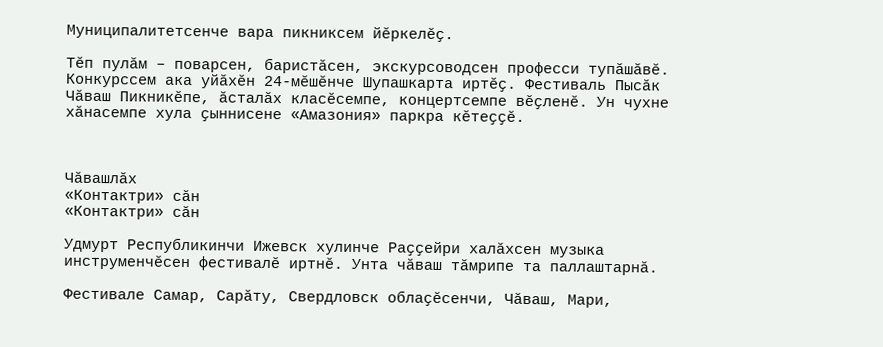Муниципалитетсенче вара пикниксем йӗркелӗҫ.

Тӗп пулӑм – поварсен, баристӑсен, экскурсоводсен професси тупӑшӑвӗ. Конкурссем ака уйӑхӗн 24-мӗшӗнче Шупашкарта иртӗҫ. Фестиваль Пысӑк Чӑваш Пикникӗпе, ӑсталӑх класӗсемпе, концертсемпе вӗҫленӗ. Ун чухне хӑнасемпе хула ҫыннисене «Амазония» паркра кӗтеҫҫӗ.



Чӑвашлӑх
«Контактри» сӑн
«Контактри» сӑн

Удмурт Республикинчи Ижевск хулинче Раҫҫейри халӑхсен музыка инструменчӗсен фестивалӗ иртнӗ. Унта чӑваш тӑмрипе та паллаштарнӑ.

Фестивале Самар, Сарӑту, Свердловск облаҫӗсенчи, Чӑваш, Мари,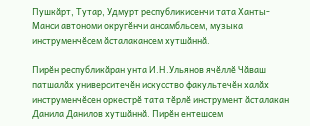Пушкӑрт, Тутар, Удмурт республикисенчи тата Ханты-Манси автономи округӗнчи ансамбльсем, музыка инструменчӗсем ӑсталакансем хутшӑннӑ.

Пирӗн республикӑран унта И.Н.Ульянов ячӗллӗ Чӑваш патшалӑх университечӗн искусство факультечӗн халӑх инструменчӗсен оркестрӗ тата тӗрлӗ инструмент ӑсталакан Данила Данилов хутшӑннӑ. Пирӗн ентешсем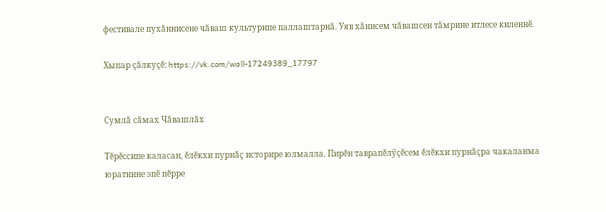фестивале пухӑннисене чӑваш культурипе паллаштарнӑ. Уяв хӑнисем чӑвашсен тӑмрине итлесе киленнӗ.

Хыпар ҫӑлкуҫӗ: https://vk.com/wall-17249389_17797


Сумлӑ сӑмах Чӑвашлӑх

Тӗрӗссипе каласан, ӗлӗкхи пурнӑҫ историре юлмалла. Пирӗн таврапӗлӳҫӗсем ӗлӗкхи пурнӑҫра чакаланма юратнине эпӗ пӗрре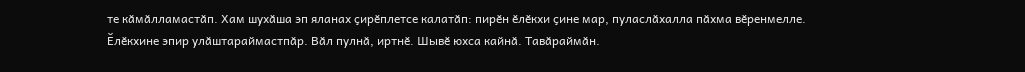те кӑмӑлламастӑп. Хам шухӑша эп яланах ҫирӗплетсе калатӑп: пирӗн ӗлӗкхи ҫине мар, пуласлӑхалла пӑхма вӗренмелле. Ӗлӗкхине эпир улӑштараймастпӑр. Вӑл пулнӑ, иртнӗ. Шывӗ юхса кайнӑ. Тавӑраймӑн.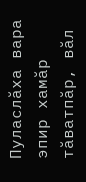Пуласлӑха вара эпир хамӑр тӑватпӑр, вӑл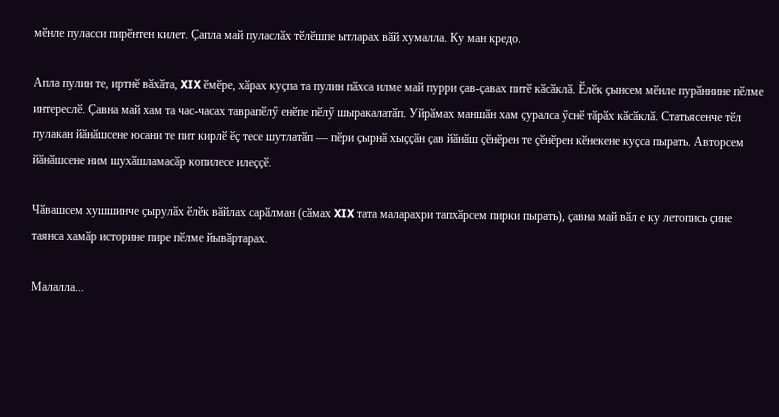мӗнле пуласси пирӗнтен килет. Ҫапла май пуласлӑх тӗлӗшпе ытларах вӑй хумалла. Ку ман кредо.

Апла пулин те, иртнӗ вӑхӑта, XIX ӗмӗре, хӑрах куҫпа та пулин пӑхса илме май пурри ҫав-ҫавах питӗ кӑсӑклӑ. Ӗлӗк ҫынсем мӗнле пурӑннине пӗлме интереслӗ. Ҫавна май хам та час-часах таврапӗлӳ енӗпе пӗлӳ шыракалатӑп. Уйрӑмах маншӑн хам ҫуралса ӳснӗ тӑрӑх кӑсӑклӑ. Статьясенче тӗл пулакан йӑнӑшсене юсани те пит кирлӗ ӗҫ тесе шутлатӑп — пӗри ҫырнӑ хыҫҫӑн ҫав йӑнӑш ҫӗнӗрен те ҫӗнӗрен кӗнекене куҫса пырать. Авторсем йӑнӑшсене ним шухӑшламасӑр копилесе илеҫҫӗ.

Чӑвашсем хушшинче ҫырулӑх ӗлӗк вӑйлах сарӑлман (сӑмах XIX тата маларахри тапхӑрсем пирки пырать), ҫавна май вӑл е ку летопись ҫине таянса хамӑр историне пире пӗлме йывӑртарах.

Малалла...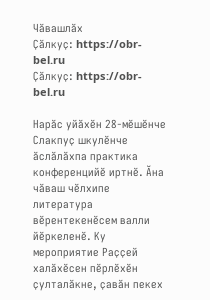Чӑвашлӑх
Ҫӑлкуҫ: https://obr-bel.ru
Ҫӑлкуҫ: https://obr-bel.ru

Нарӑс уйӑхӗн 28-мӗшӗнче Слакпуҫ шкулӗнче ӑслӑлӑхпа практика конференцийӗ иртнӗ. Ӑна чӑваш чӗлхипе литература вӗрентекенӗсем валли йӗркеленӗ. Ку мероприятие Раҫҫей халӑхӗсен пӗрлӗхӗн ҫулталӑкне, ҫавӑн пекех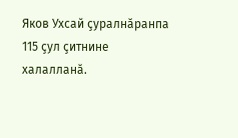Яков Ухсай ҫуралнӑранпа 115 ҫул ҫитнине халалланӑ.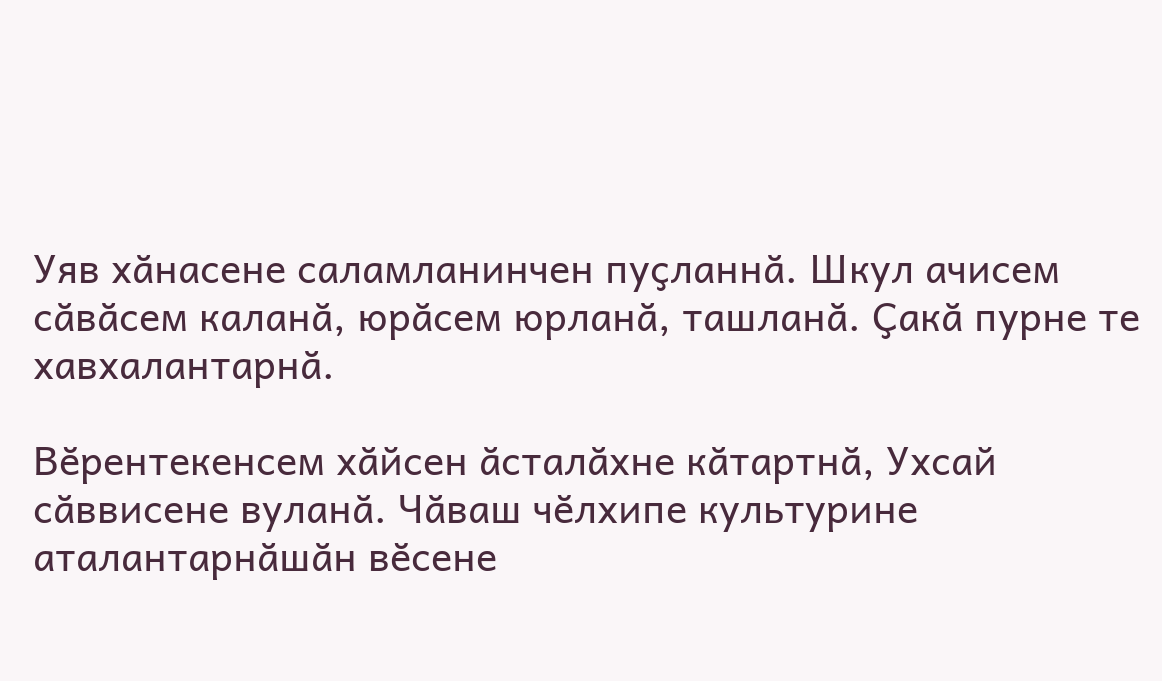Уяв хӑнасене саламланинчен пуҫланнӑ. Шкул ачисем сӑвӑсем каланӑ, юрӑсем юрланӑ, ташланӑ. Ҫакӑ пурне те хавхалантарнӑ.

Вӗрентекенсем хӑйсен ӑсталӑхне кӑтартнӑ, Ухсай сӑввисене вуланӑ. Чӑваш чӗлхипе культурине аталантарнӑшӑн вӗсене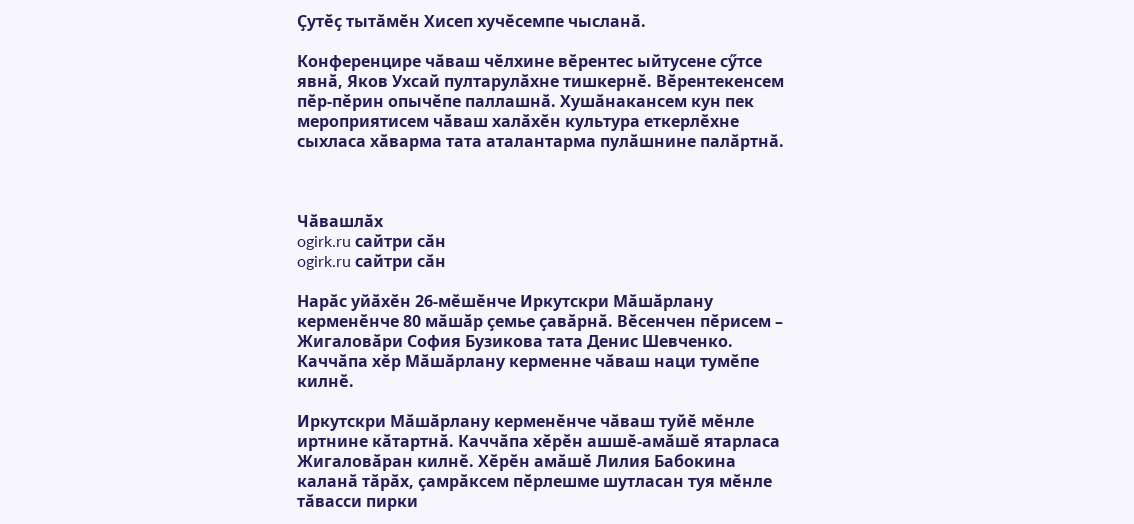Ҫутӗҫ тытӑмӗн Хисеп хучӗсемпе чысланӑ.

Конференцире чӑваш чӗлхине вӗрентес ыйтусене сӳтсе явнӑ, Яков Ухсай пултарулӑхне тишкернӗ. Вӗрентекенсем пӗр-пӗрин опычӗпе паллашнӑ. Хушӑнакансем кун пек мероприятисем чӑваш халӑхӗн культура еткерлӗхне сыхласа хӑварма тата аталантарма пулӑшнине палӑртнӑ.



Чӑвашлӑх
ogirk.ru сайтри сӑн
ogirk.ru сайтри сӑн

Нарӑс уйӑхӗн 26-мӗшӗнче Иркутскри Мӑшӑрлану керменӗнче 80 мӑшӑр ҫемье ҫавӑрнӑ. Вӗсенчен пӗрисем – Жигаловӑри София Бузикова тата Денис Шевченко. Каччӑпа хӗр Мӑшӑрлану керменне чӑваш наци тумӗпе килнӗ.

Иркутскри Мӑшӑрлану керменӗнче чӑваш туйӗ мӗнле иртнине кӑтартнӑ. Каччӑпа хӗрӗн ашшӗ-амӑшӗ ятарласа Жигаловӑран килнӗ. Хӗрӗн амӑшӗ Лилия Бабокина каланӑ тӑрӑх, ҫамрӑксем пӗрлешме шутласан туя мӗнле тӑвасси пирки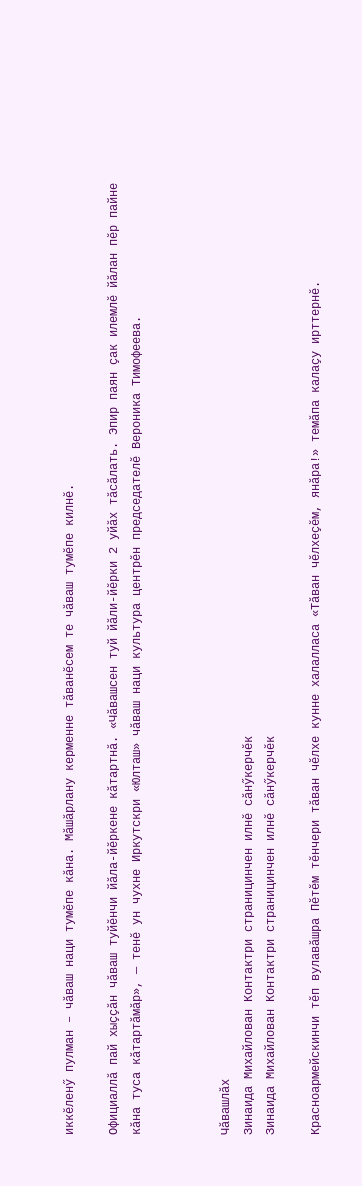иккӗленӳ пулман – чӑваш наци тумӗпе кӑна. Мӑшӑрлану керменне тӑванӗсем те чӑваш тумӗпе килнӗ.

Официаллӑ пай хыҫҫӑн чӑваш туйӗнчи йӑла-йӗркене кӑтартнӑ. «Чӑвашсен туй йӑли-йӗрки 2 уйӑх тӑсӑлать. Эпир паян ҫак илемлӗ йӑлан пӗр пайне кӑна туса кӑтартӑмӑр», — тенӗ ун чухне Иркутскри «Юлташ» чӑваш наци культура центрӗн председателӗ Вероника Тимофеева.



Чӑвашлӑх
Зинаида Михайлован Контактри страницинчен илнӗ сӑнӳкерчӗк
Зинаида Михайлован Контактри страницинчен илнӗ сӑнӳкерчӗк

Красноармейскинчи тӗп вулавӑшра Пӗтӗм тӗнчери тӑван чӗлхе кунне халалласа «Тӑван чӗлхеҫӗм, янӑра!» темӑпа калаҫу ирттернӗ.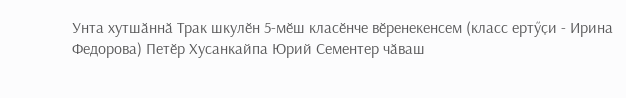Унта хутшӑннӑ Трак шкулӗн 5-мӗш класӗнче вӗренекенсем (класс ертӳҫи - Ирина Федорова) Петӗр Хусанкайпа Юрий Сементер чӑваш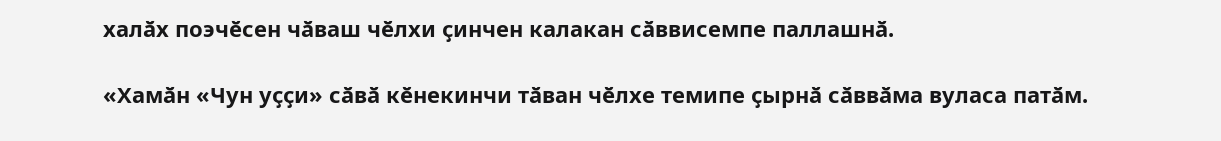халӑх поэчӗсен чӑваш чӗлхи ҫинчен калакан сӑввисемпе паллашнӑ.

«Хамӑн «Чун уҫҫи» сӑвӑ кӗнекинчи тӑван чӗлхе темипе ҫырнӑ сӑввӑма вуласа патӑм.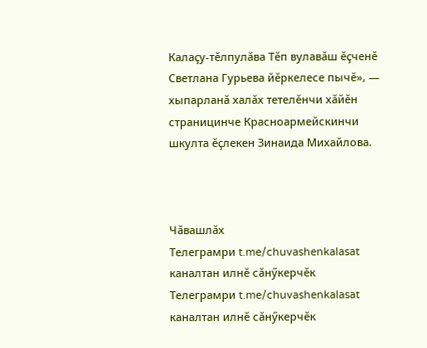Калаҫу-тӗлпулӑва Тӗп вулавӑш ӗҫченӗ Светлана Гурьева йӗркелесе пычӗ», — хыпарланӑ халӑх тетелӗнчи хӑйӗн страницинче Красноармейскинчи шкулта ӗҫлекен Зинаида Михайлова.



Чӑвашлӑх
Телеграмри t.me/chuvashenkalasat каналтан илнӗ сӑнӳкерчӗк
Телеграмри t.me/chuvashenkalasat каналтан илнӗ сӑнӳкерчӗк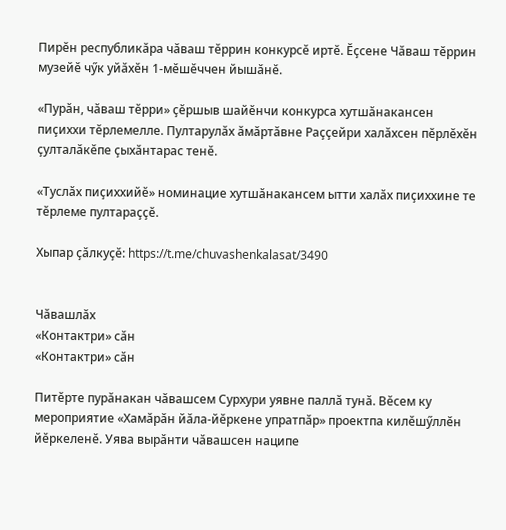Пирӗн республикӑра чӑваш тӗррин конкурсӗ иртӗ. Ӗҫсене Чӑваш тӗррин музейӗ чӳк уйӑхӗн 1-мӗшӗччен йышӑнӗ.

«Пурӑн, чӑваш тӗрри» ҫӗршыв шайӗнчи конкурса хутшӑнакансен пиҫиххи тӗрлемелле. Пултарулӑх ӑмӑртӑвне Раҫҫейри халӑхсен пӗрлӗхӗн ҫулталӑкӗпе ҫыхӑнтарас тенӗ.

«Туслӑх пиҫиххийӗ» номинацие хутшӑнакансем ытти халӑх пиҫиххине те тӗрлеме пултараҫҫӗ.

Хыпар ҫӑлкуҫӗ: https://t.me/chuvashenkalasat/3490


Чӑвашлӑх
«Контактри» сӑн
«Контактри» сӑн

Питӗрте пурӑнакан чӑвашсем Сурхури уявне паллӑ тунӑ. Вӗсем ку мероприятие «Хамӑрӑн йӑла-йӗркене упратпӑр» проектпа килӗшӳллӗн йӗркеленӗ. Уява вырӑнти чӑвашсен наципе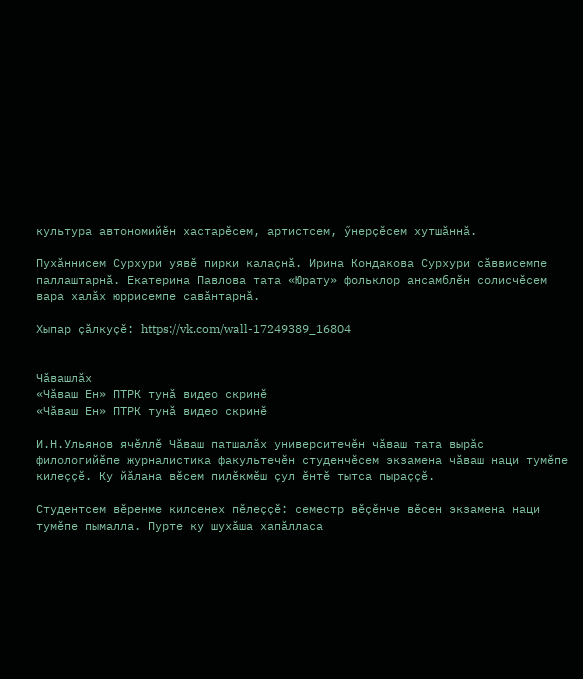культура автономийӗн хастарӗсем, артистсем, ӳнерҫӗсем хутшӑннӑ.

Пухӑннисем Сурхури уявӗ пирки калаҫнӑ. Ирина Кондакова Сурхури сӑввисемпе паллаштарнӑ. Екатерина Павлова тата «Юрату» фольклор ансамблӗн солисчӗсем вара халӑх юррисемпе савӑнтарнӑ.

Хыпар ҫӑлкуҫӗ: https://vk.com/wall-17249389_16804


Чӑвашлӑх
«Чӑваш Ен» ПТРК тунӑ видео скринӗ
«Чӑваш Ен» ПТРК тунӑ видео скринӗ

И.Н.Ульянов ячӗллӗ Чӑваш патшалӑх университечӗн чӑваш тата вырӑс филологийӗпе журналистика факультечӗн студенчӗсем экзамена чӑваш наци тумӗпе килеҫҫӗ. Ку йӑлана вӗсем пилӗкмӗш ҫул ӗнтӗ тытса пыраҫҫӗ.

Студентсем вӗренме килсенех пӗлеҫҫӗ: семестр вӗҫӗнче вӗсен экзамена наци тумӗпе пымалла. Пурте ку шухӑша хапӑлласа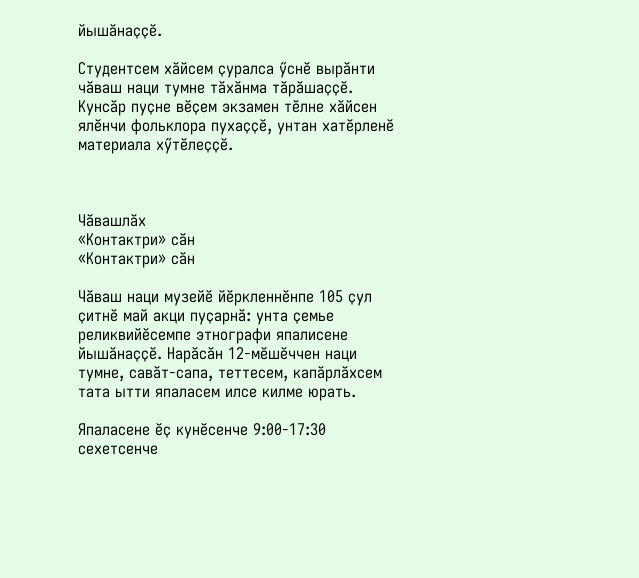йышӑнаҫҫӗ.

Студентсем хӑйсем ҫуралса ӳснӗ вырӑнти чӑваш наци тумне тӑхӑнма тӑрӑшаҫҫӗ. Кунсӑр пуҫне вӗҫем экзамен тӗлне хӑйсен ялӗнчи фольклора пухаҫҫӗ, унтан хатӗрленӗ материала хӳтӗлеҫҫӗ.



Чӑвашлӑх
«Контактри» сӑн
«Контактри» сӑн

Чӑваш наци музейӗ йӗркленнӗнпе 105 ҫул ҫитнӗ май акци пуҫарнӑ: унта ҫемье реликвийӗсемпе этнографи япалисене йышӑнаҫҫӗ. Нарӑсӑн 12-мӗшӗччен наци тумне, савӑт-сапа, теттесем, капӑрлӑхсем тата ытти япаласем илсе килме юрать.

Япаласене ӗҫ кунӗсенче 9:00-17:30 сехетсенче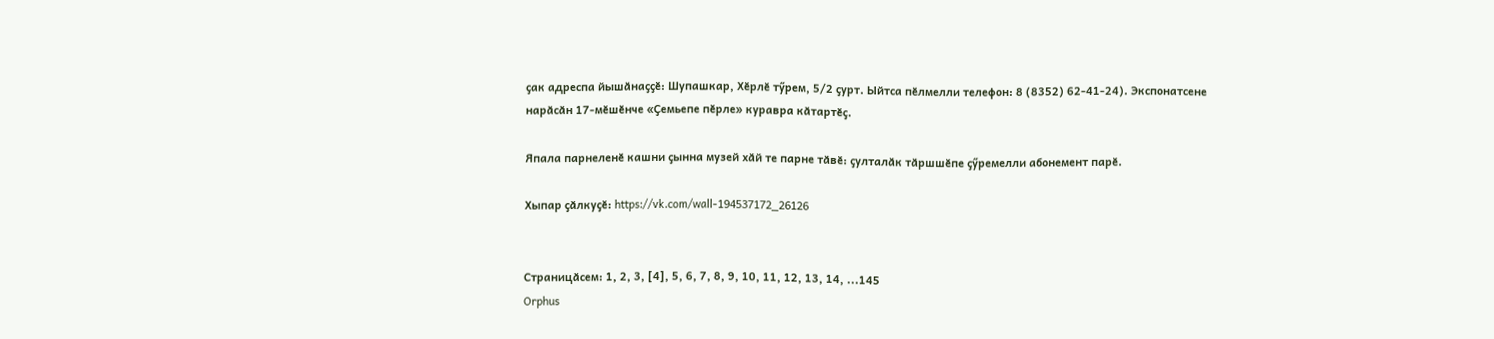ҫак адреспа йышӑнаҫҫӗ: Шупашкар, Хӗрлӗ тӳрем, 5/2 ҫурт. Ыйтса пӗлмелли телефон: 8 (8352) 62-41-24). Экспонатсене нарӑсӑн 17-мӗшӗнче «Ҫемьепе пӗрле» куравра кӑтартӗҫ.

Япала парнеленӗ кашни ҫынна музей хӑй те парне тӑвӗ: ҫулталӑк тӑршшӗпе ҫӳремелли абонемент парӗ.

Хыпар ҫӑлкуҫӗ: https://vk.com/wall-194537172_26126


Страницӑсем: 1, 2, 3, [4], 5, 6, 7, 8, 9, 10, 11, 12, 13, 14, ...145
Orphus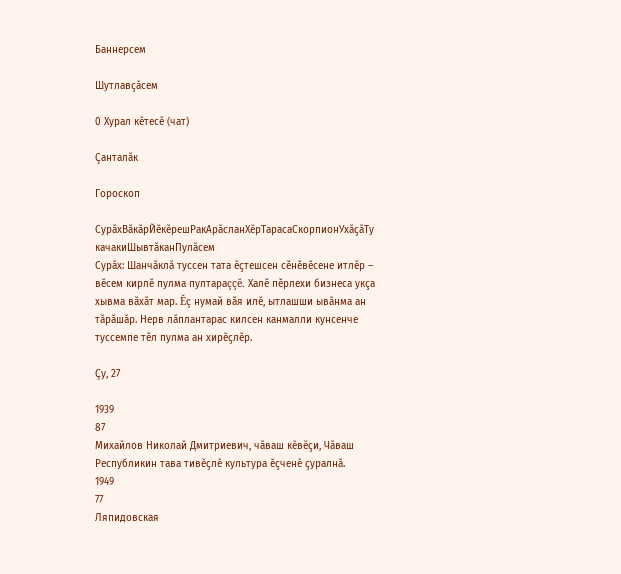Баннерсем

Шутлавҫӑсем

0 Хурал кӗтесӗ (чат)

Ҫанталӑк

Гороскоп

СурӑхВӑкӑрЙӗкӗрешРакАрӑсланХӗрТарасаСкорпионУхӑҫӑТу качакиШывтӑканПулӑсем
Сурӑх: Шанчӑклӑ туссен тата ӗҫтешсен сĕнĕвĕсене итлӗр – вĕсем кирлĕ пулма пултараççĕ. Халĕ пĕрлехи бизнеса укçа хывма вăхăт мар. Ĕç нумай вăя илӗ, ытлашши ывӑнма ан тӑрӑшӑр. Нерв лӑплантарас килсен канмалли кунсенче туссемпе тĕл пулма ан хирӗҫлӗр.

Ҫу, 27

1939
87
Михайлов Николай Дмитриевич, чӑваш кӗвӗҫи, Чӑваш Республикин тава тивӗҫлӗ культура ӗҫченӗ ҫуралнӑ.
1949
77
Ляпидовская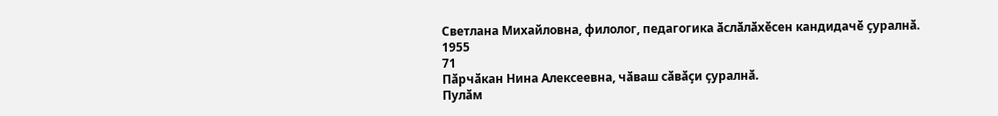Светлана Михайловна, филолог, педагогика ӑслӑлӑхӗсен кандидачӗ ҫуралнӑ.
1955
71
Пӑрчӑкан Нина Алексеевна, чӑваш сӑвӑҫи ҫуралнӑ.
Пулӑм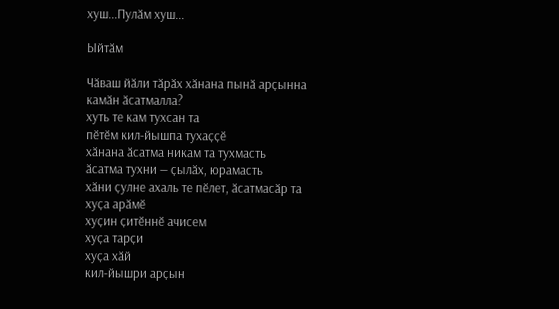хуш...Пулӑм хуш...

Ыйтӑм

Чӑваш йӑли тӑрӑх хӑнана пынӑ арҫынна камӑн ӑсатмалла?
хуть те кам тухсан та
пӗтӗм кил-йышпа тухаҫҫӗ
хӑнана ӑсатма никам та тухмасть
ӑсатма тухни — ҫылӑх, юрамасть
хӑни ҫулне ахаль те пӗлет, ӑсатмасӑр та
хуҫа арӑмӗ
хуҫин ҫитӗннӗ ачисем
хуҫа тарҫи
хуҫа хӑй
кил-йышри арҫын